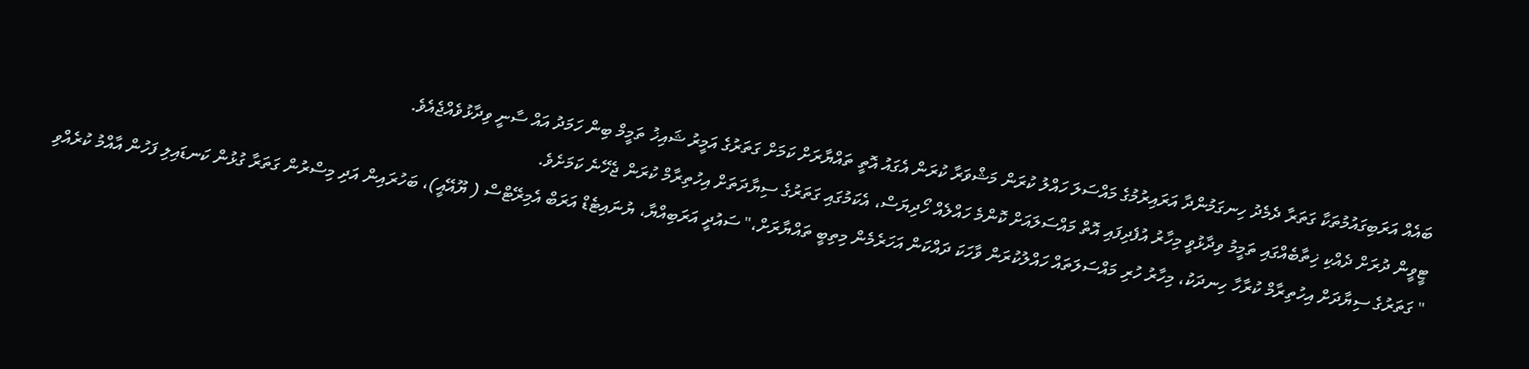ބައެއް އަރަބިގައުމުތަކާ ގަތަރާ ދެމެދު ހިނގަމުންދާ އަރައިރުމުގެ މައްސަލަ ހައްލު ކުރަން މަޝްވަރާ ކުރަން އެގައު އޮތީ ތައްޔާރަށް ކަމަށް ގަތަރުގެ އަމީރު ޝައިޚު ތަމީމް ބިން ހަމަދު އައް ސާނީ ވިދާޅުވެއްޖެއެވެ.
ޓީވީން ދުރަށް ދެއްކި ޚިތާބެއްގައި ތަމީމު ވިދާޅުވީ މިހާރު އުފެދިފައި އޮތް މައްސަލައަށް ކޮންމެ ހައްލެއް ހޯދިޔަސް، އެކަމުގައި ގަތަރުގެ ސިޔާދަތަށް އިހުތިރާމް ކުރަން ޖެހޭނެ ކަމަށެވެ.
" ގަތަރުގެ ސިޔާދަށް އިހުތިރާމް ކުރާހާ ހިނދަކު، މިހާރު ހުރި މައްސަލަތައް ހައްލުކުރަން ވާހަކަ ދައްކަން އަހަރެމެން މިތިބީ ތައްޔާރަށް،" ސައުދީ އަރަބިއްޔާ، ޔުނައިޓެޑް އަރަބް އެމިރޭޓްސް ( ޔޫއޭއީ)، ބަހުރައިން އަދި މިސްރުން ގަތަރާ ގުޅުން ކަނޑައިލި ފަހުން އާއްމު ކުރެއްވި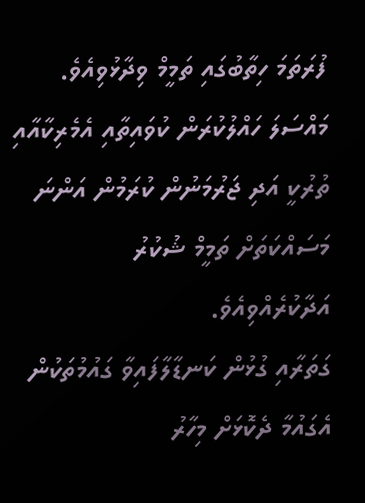ފުރަތަމަ ހިތާބުގައި ތަމީމް ވިދާޅުވިއެވެ.
މައްސަލަ ހައްލުކުރަން ކުވައިތާއި އެމެރިކާއާއި ތުރުކީ އަދި ޖަރުމަނުން ކުރަމުން އަންނަ މަސައްކަތަށް ތަމީމް ޝުކުރު އަދާކުރެއްވިއެވެ.
ގަތަރާއި ގުޅުން ކަނޑާލާފައިވާ ގައުމުތަކުން އެގައުމާ ދެކޮޅަށް މިހާރު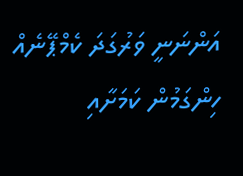އަންނަނީ ވަރުގަދަ ކެމްޕޭނެއް ހިންގަމުން ކަމަށާއި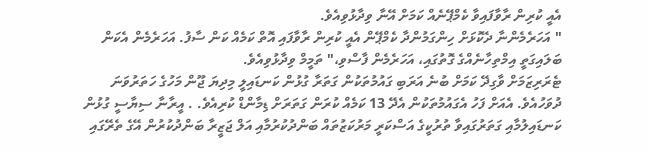އެއީ ކުރިން ރާވާފައިވާ ކެމްޕޭނެއް ކަމަށް އޭނާ ވިދާޅުވިއެވެ.
" އަހަރެމެންނާ ދެކޮޅަށް ހިންގަމުންދާ ކެމްޕޭން އެއީ ކުރިން ރާވާފައި އޮތް ކަމެއް ކަން ސާފު. އަހަރެމެން އެކަން ބަލައިގަތީ އިމްތިހާނެއްގެ ގޮތުގައި، އަހަރެމެން ފާސްވި،" ތަމީމް ވިދާޅުވިއެވެ.
ޓެރަރިޒަމަށް ވާގިދޭ ކަމަށް ބުނެ އަރަބި ގައުމުތަކުން ގަތަރާ ގުޅުން ކަނޑައިލީ މިދިޔަ ޖޫން މަހުގެ ހަތަރުވަނަ ދުވަހުއެވެ. އެއަށް ފަހު އެގައުމުތަކުން އެދޭ 13 ކަމެއް ކުރަން ގަތަރަށް ޑިމާންޑް ކުރިއެވެ. . އީރާނާ ސިޔާސީ ގުޅުން ކަނޑައިލުމާއި ގަތަރުގައިވާ ތުރުކީގެ އަސްކަރީ މަރުކަޒުތައް ބަންދުކުރުމާއި އަލް ޖަޒީރާ ބަންދުކުރުން އޭގެ ތެރޭގައި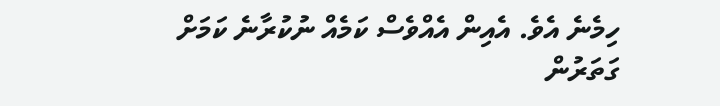ހިމެނެ އެވެ. އެއިން އެއްވެސް ކަމެއް ނުކުރާނެ ކަމަށް ގަތަރުން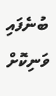ބުނެފައި ވަނިކޮށް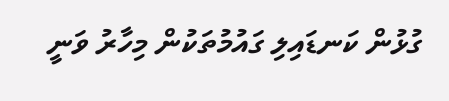ގުޅުން ކަނޑައިލި ގައުމުތަކުން މިހާރު ވަނީ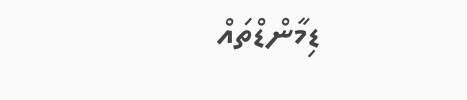ޑިމާންޑްތައް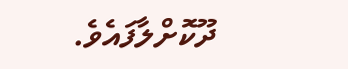ދޫކޮށްލާފައެވެ.